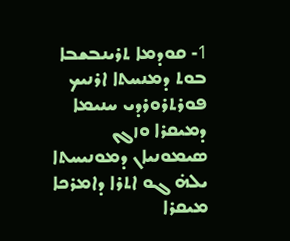1- ܩܘܕܡܐ ܬܪܝܢܒܫܒܐ ܒܘܬ ܕܡܢܚܬܐ ܐܪܢܝܟ ܦܘܪܬܪܘܪܕܝ ܚܢܝܡܐ ܕܡܝܩܪܐ ܘܙܓܢ ܣܝܡܘܢܝܐܢ ܕܡܘܢܝܚܬܐ ܝܠܗ̇ ܓܘ ܐܬܪܐ ܕܐܡܪܟܐ ܡܝܩܪܐ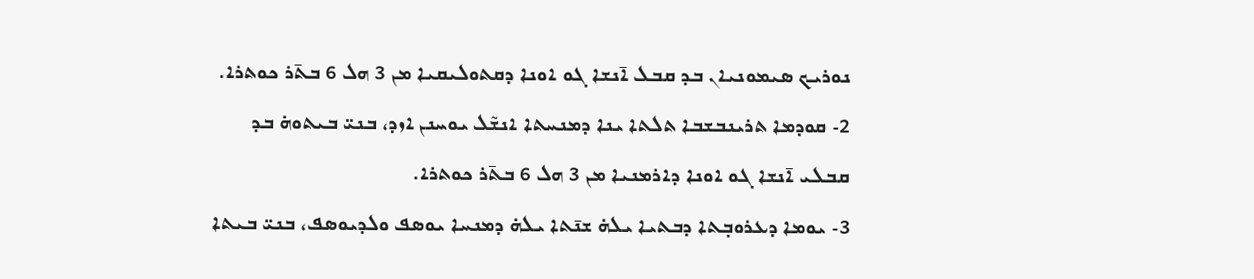ܢܘܪܝܟ ܣܝܡܘܢܝܐܢ ܒܕ ܩܒܠ ܐ̄ܢܫܐ ܓܘ ܐܘܢܐ ܕܩܬܘܠܝܩܝܐ ܡܢ 3 ܗܠ 6 ܒܬ̄ܪ ܟܘܬܪܐ.
2- ܩܘܕܡܐ ܬܪܝܢܒܫܒܐ ܬܠܬܐ ܝܢܐ ܕܡܢܚܬܐ ܐܢܫ̃ܠ ܝܘܚܢܢ ܐܙܕ، ܒܢܝ̈ ܒܝܬܘܗ̇ ܒܕ ܩܒܠܝ ܐ̄ܢܫܐ ܓܘ ܐܘܢܐ ܕܐܪܡܢܝܐ ܡܢ 3 ܗܠ 6 ܒܬ̄ܪ ܟܘܬܪܐ.
3- ܝܘܡܐ ܕܥܪܘܒ̣ܬܐ ܕܒܬܝܐ ܝܠܗ̇ ܫܢ̄ܬܐ ܝܠܗ̇ ܕܡܢܚܐ ܝܘܣܦ ܘܠܕܝܘܣܦ، ܒܢܝ̈ ܒܝܬܐ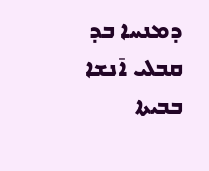ܕܡܢܚܐ ܒܕ ܩܒܠܝ ܐ̄ܢܫܐ ܒܒܝܬܐ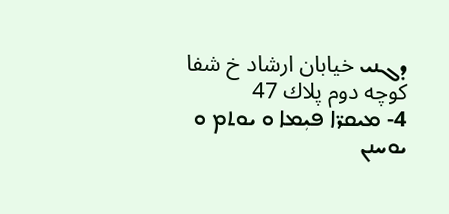ܕܓܢܝ خيابان ارشاد خ شفا كوچه دوم پلاك 47
4- ܡܝܩܪ̈ܐ ܦܝܼܡܐ ܘ ܝܘܬܡ ܘ ܝܘܚܢܢ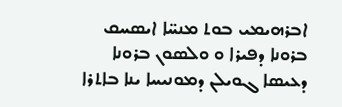ܐܒܪܗܝܡܝ ܒܘܬ ܡܢܚ̈ܐ ܐܝܣܚܩ ܒܪܘܢܐ ܕܦܝܪܐ ܘ ܘܠܣܘܢ ܒܪܘܢܐ ܕܥܝܣܐ ܓܘܝܠܢ ܕܡܘܢܝܚܐ ܝܢܐ ܒܐܬܪܐ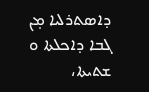ܕܐܣܬܪܠܝܐ ܡ̣ܢ ܓܒܐ ܕܐܟܠܬܐ ܘ ܫܬܝܬܐ،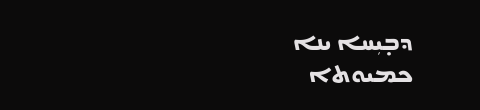ܕܒ̣ܝܼܚܐ ܝܢܐ ܟܡܝܘܬܐ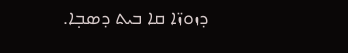ܕܙܘܙ̈ܐ ܩܐ ܒܝܬ ܕܣܒ̣ܐ.